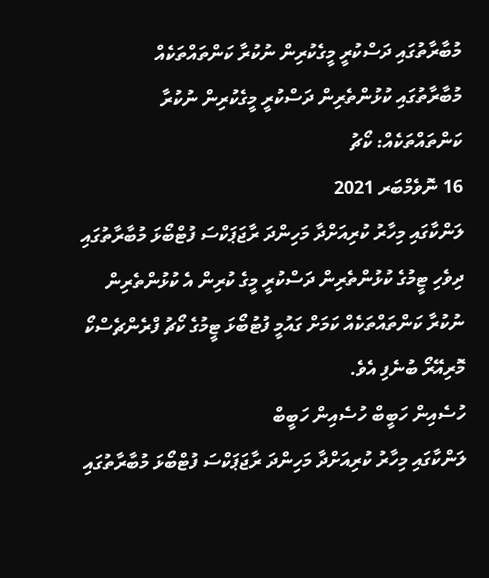މުބާރާތުގައި ދަސްކުރީ މީގެކުރިން ނުކުރާ ކަންތައްތަކެއް
މުބާރާތުގައި ކުޅުންތެރިން ދަސްކުރީ މީގެކުރިން ނުކުރާ ކަންތައްތަކެއް: ކޯޗު
16 ނޮވެމްބަރ 2021
ލަންކާގައި މިހާރު ކުރިއަށްދާ މަހިންދަ ރާޖަޕަކްސަ ފުޓްބޯޅަ މުބާރާތުގައި ދިވެހި ޓީމުގެ ކުޅުންތެރިން ދަސްކުރީ މީގެ ކުރިން އެ ކުޅުންތެރިން ނުކުރާ ކަންތައްތަކެއް ކަމަށް ގައުމީ ފުޓުބޯޅަ ޓީމުގެ ކޯޗު ފްރެންޗެސްކޯ މޮރިއޭރޯ ބުނެފި އެވެ.
ހުސެއިން ހަބީބް ހުސެއިން ހަބީބް
ލަންކާގައި މިހާރު ކުރިއަށްދާ މަހިންދަ ރާޖަޕަކްސަ ފުޓްބޯޅަ މުބާރާތުގައި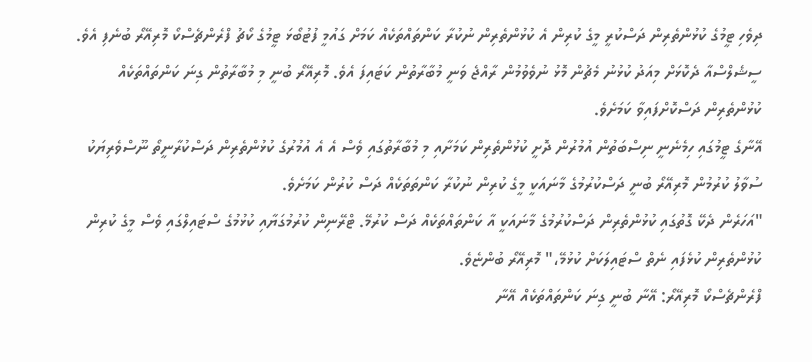ދިވެހި ޓީމުގެ ކުޅުންތެރިން ދަސްކުރީ މީގެ ކުރިން އެ ކުޅުންތެރިން ނުކުރާ ކަންތައްތަކެއް ކަމަށް ގައުމީ ފުޓުބޯޅަ ޓީމުގެ ކޯޗު ފްރެންޗެސްކޯ މޮރިއޭރޯ ބުނެފި އެވެ.
ސީޝެލްސްއާ ދެކޮޅަށް މިއަދު ކުޅުނު މެޗުން މޮޅު ނުވެވުމުން ރާއްޖެ ވަނީ މުބާރާތުން ކަޓައިފަ އެވެ. މޮރިއޭރޯ ބުނީ މި މުބާރާތުން ގިނަ ކަންތައްތަކެއް ކުޅުންތެރިން ދަސްކޮށްފައިވާ ކަމަށެވެ.
އޭނާގެ ޓީމުގައި ހިމެނެނީ ނިސްބަތުން އުމުރުން ދޮށީ ކުޅުންތެރިން ކަމަށާއި މި މުބާރާތުގައި ވެސް އެ އެ އުމުރުގެ ކުޅުންތެރިން ދަސްކުރާނީތޯ ނޫސްވެރިޔަކު ސުވާލު ކުރުމުން މޮރިއޭރޯ ބުނީ ދަސްކުރުމުގެ މާނައަކީ މީގެ ކުރިން ނުކުރާ ކަންތަތަކެއް ދަސް ކުރުން ކަމަށެވެ.
"އަހަރެން ދެކޭ ގޮތުގައި ކުޅުންތެރިން ދަސްކުރުމުގެ މާނައަކީ އާ ކަންތައްތަކެއް ދަސް ކުރުމޭ. ޓްރޭނިން ކުރުމުގަޔާއި ކުޅުމުގެ ސްޓައިލްގައި ވެސް މީގެ ކުރިން ކުޅުންތެރިން ކުޅެފައި ނެތް ސްޓައިލަކަށް ކުޅުމޭ،" މޮރިއޭރޯ ބުންޏެވެ.
ފްރެންޗެސްކޯ މޮރިއޭރޯ: އޭނާ ބުނީ ގިނަ ކަންތައްތަކެއް އޭނާ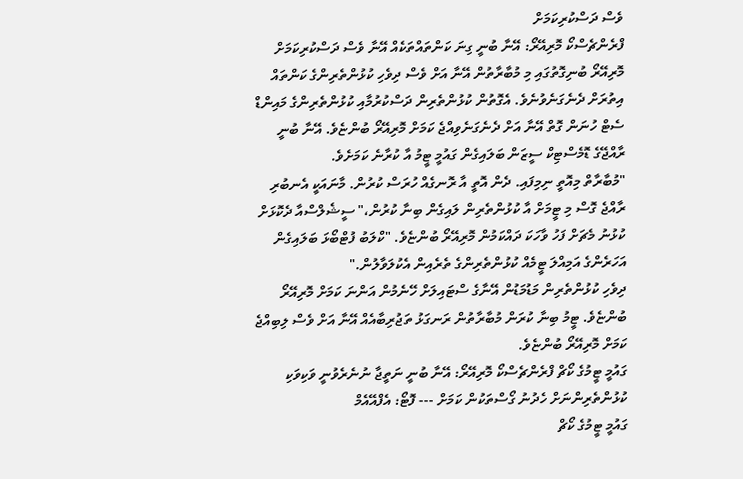ވެސް ދަސްކުރިކަމަށް
ފްރެންޗެސްކޯ މޮރިއޭރޯ: އޭނާ ބުނީ ގިނަ ކަންތައްތަކެއް އޭނާ ވެސް ދަސްކުރިކަމަށް
މޮރިއޭރޯ ބުނިގޮތުގައި މި މުބާރާތުން އޭނާ އަށް ވެސް ދިވެހި ކުޅުންތެރިންގެ ކަންތައް އިތުރަށް ދެނެގަނެވުނެވެ. އެގޮތުން ކުޅުންތެރިން ދަސްކުރުމާއި ކުޅުންތެރިންގެ މައިންޑް ސެޓް ހުނަން ގޮތް އޭނާ އަށް ދެނެގަނެވިއްޖެ ކަމަށް މޮރިއޭރޯ ބުންޏެވެ. އޭނާ ބުނީ ރާއްޖޭގެ ޑޮމެސްޓިކް ސީޒަން ބަލައިގެން ގައުމީ ޓީމު އާ ކުރާނެ ކަމަށެވެ.
"މުބާރާތް މިއޮތީ ނިމިފައި. ދެން އޮތީ އާ ރޮނގެއް ހުރަސް ކުރުން. މާނައަކީ އެނބުރި ރާއްޖެ ގޮސް މި ޓީމަށް އާ ކުޅުންތެރިން ލައިގެން ބިނާ ކުރުން،" ސީޝެލްސްއާ ދެކޮޅަށް ކުޅުނު މެޗަށް ފަހު ވާހަކަ ދައްކަމުން މޮރިއޭރޯ ބުންޏެވެ. "ކްލަބު ފުޓްބޯޅަ ބަލައިގެން އަހަރެންގެ އަމިއްލަ ޓީމެއް ކުޅުންތެރިންގެ ތެރެއިން އެކުލަވާލުން."
ދިވެހި ކުޅުންތެރިން މަޑުމަޑުން އޭނާގެ ސްޓައިލަށް ހޭނެމުން އަންނަ ކަމަށް މޮރިއޭރޯ ބުންޏެވެ. ޓީމު ބިނާ ކުރަން މުބާރާތުން ރަނގަޅު ތަޖުރިބާއެއް އޭނާ އަށް ވެސް ލިބިއްޖެ ކަމަށް މޮރިއޭރޯ ބުންޏެވެ.
ގައުމީ ޓީމުގެ ކޯޗް ފްރެންޗެސްކޯ މޮރިއޭރޯ: އޭނާ ބުނީ ނަތީޖާ ނުނެރެވުނީ ވަކިވަކި ކުޅުންތެރިންނަށް ހެދުނު ގޯސްތަކުން ކަމަށް --- ފޮޓޯ: އެފްއޭއެމް
ގައުމީ ޓީމުގެ ކޯޗް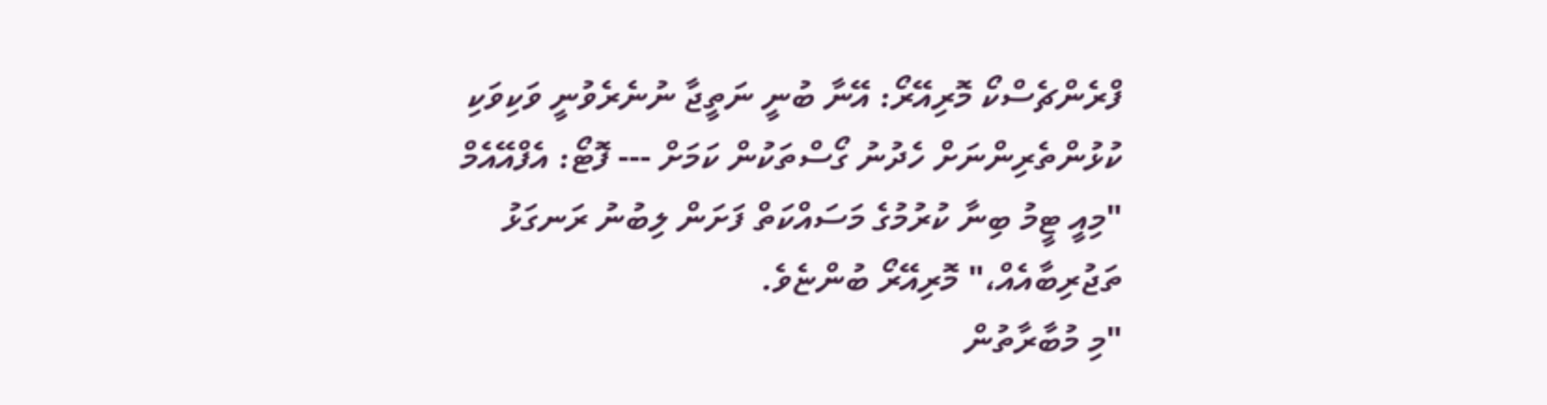ފްރެންޗެސްކޯ މޮރިއޭރޯ: އޭނާ ބުނީ ނަތީޖާ ނުނެރެވުނީ ވަކިވަކި ކުޅުންތެރިންނަށް ހެދުނު ގޯސްތަކުން ކަމަށް --- ފޮޓޯ: އެފްއޭއެމް
"މިއީ ޓީމު ބިނާ ކުރުމުގެ މަސައްކަތް ފަށަން ލިބުނު ރަނގަޅު ތަޖުރިބާއެއް،" މޮރިއޭރޯ ބުންޏެވެ.
"މި މުބާރާތުން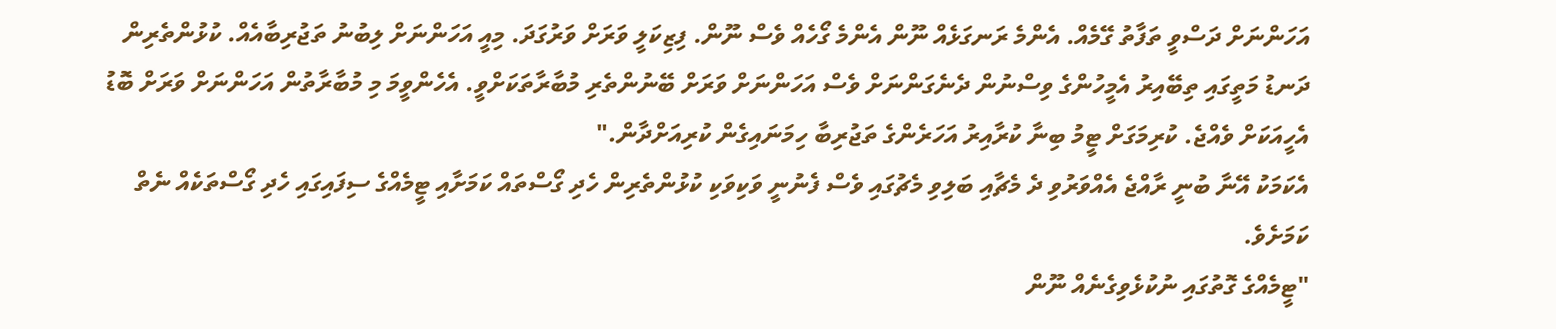އަހަންނަށް ދަސްވީ ތަފާތު ގޭމެއް. އެންމެ ރަނގަޅެއް ނޫން އެންމެ ގޯހެއް ވެސް ނޫން. ފިޒިކަލީ ވަރަށް ވަރުގަދަ. މިއީ އަހަންނަށް ލިބުނު ތަޖުރިބާއެއް. ކުޅުންތެރިން ދަނޑު މަތީގައި ތިބޭއިރު އެމީހުންގެ ވިސްނުން ދެނެގަންނަށް ވެސް އަހަންނަށް ވަރަށް ބޭނުންތެރި މުބާރާތަކަށްވީ. އެހެންވީމަ މި މުބާރާތުން އަހަންނަށް ވަރަށް ބޮޑު އެހީއަކަށް ވެއްޖެ. ކުރިމަގަށް ޓީމު ބިނާ ކުރާއިރު އަހަރެންގެ ތަޖުރިބާ ހިމަނައިގެން ކުރިއަށްދާން."
އެކަމަކު އޭނާ ބުނީ ރާއްޖެ އެއްވަރުވި ދެ މެޗާއި ބަލިވި މެޗުގައި ވެސް ފެނުނީ ވަކިވަކި ކުޅުންތެރިން ހެދި ގޯސްތައް ކަމަށާއި ޓީމެއްގެ ސިފައިގައި ހެދި ގޯސްތަކެއް ނެތް ކަމަށެވެ.
"ޓީމެއްގެ ގޮތުގައި ނުކުޅެވިގެނެއް ނޫން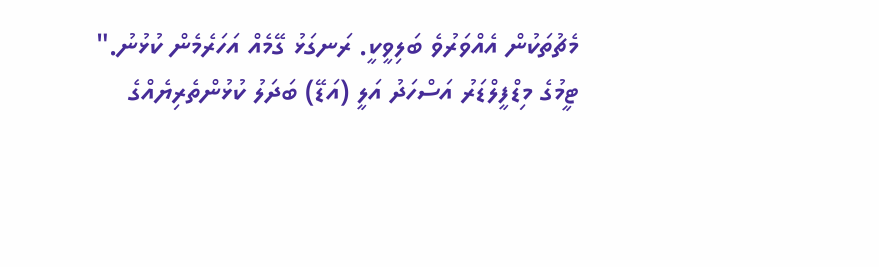މެޗުތަކުން އެއްވަރުވެ ބަލިވީކީ. ރަނގަޅު ގޭމެއް އަހަރެމެން ކުޅުނު."
ޓީމުގެ މިޑްފީލްޑަރު އަސްހަދު އަލީ (އަޑޭ) ބަދަލު ކުޅުންތެރިޔެއްގެ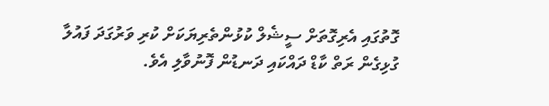ގޮތުގައި އެރިގޮތަށް ސީޝެލް ކުޅުންތެރިޔަކަށް ކުރި ވަރުގަދަ ފައުލާ ގުޅިގެން ރަތް ކާޑް ދައްކައި ދަނޑުން ފޮނުވާލި އެވެ.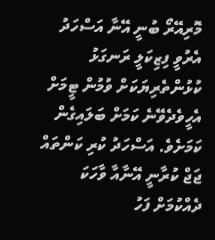މޮރިއޭރޯ ބުނީ އޭނާ އަސްހަދު އެރުވީ ފިޒިކަލީ ރަނގަޅު ކުޅުންތެރިޔަކަށް ވުމުން ޓީމަށް އެހީވެދެވޭނެ ކަމަށް ބަލައިގެން ކަމަށެވެ. އަސްހަދު ކުރި ކަންތައް ޖަޖް ކުރާނީ އޭނާއާ ވާހަކަ ދެއްކުމަށް ފަހު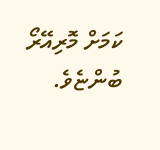ކަމަށް މޮރިއޭރޯ ބުންޏެވެ.